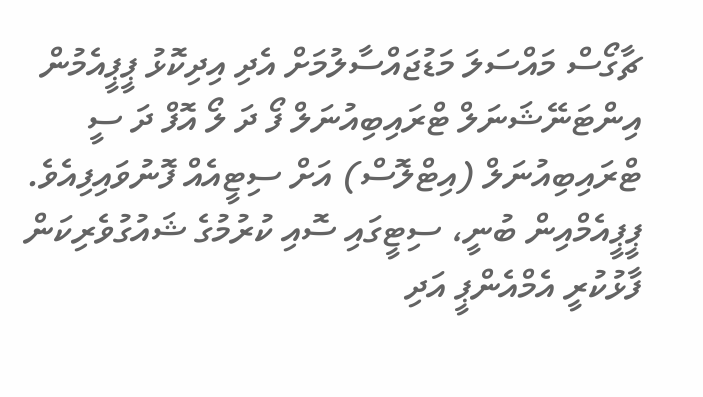ޗާގޯސް މައްސަލަ މަޑުޖައްސާލުމަށް އެދި އިދިކޮޅު ޕީޕީއެމުން އިންޓަނޭޝަނަލް ޓްރައިބިއުނަލް ފޯ ދަ ލޯ އޮފް ދަ ސީ ޓްރައިބިއުނަލް (އިޓްލޮސް) އަށް ސިޓީއެއް ފޮނުވައިފިއެވެ.
ޕީޕީއެމްއިން ބުނީ، ސިޓީގައި ސޮއި ކުރުމުގެ ޝައުގުވެރިކަން ފާޅުކުރީ އެމްއެންޕީ އަދި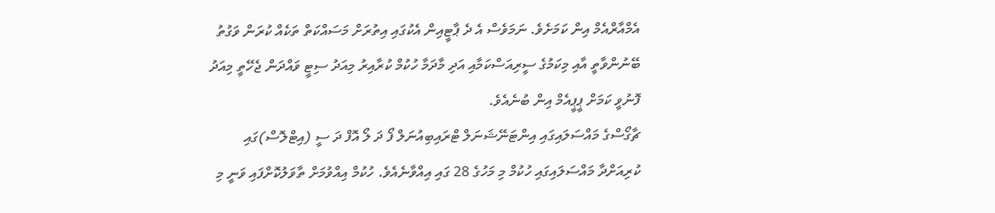އެމްއާރްއެމް އިން ކަމަށެވެ. ނަމަވެސް އެ ދެ ޕާޓީއިން އެކުގައި އިތުރަށް މަސައްކަތް ތަކެއް ކުރަން ވަގުތު ބޭނުންވާތީ އާއި މިކަމުގެ ސީރިއަސްކަމާއި އަދި މާދަމާ ހުކުމް ކުރާއިރު މިއަދު ސިޓީ ވައްދަން ޖެހޭތީ މިއަދު ފޮނުވީ ކަމަށް ޕީޕީއެމް އިން ބުނެއެވެ.
ޗާގޯސްގެ މައްސަލައިގައި އިންޓަނޭޝަނަލް ޓްރައިބިއުނަލް ފޯ ދަ ލޯ އޮފް ދަ ސީ (އިޓްލޮސް)ގައި ކުރިއަށްދާ މައްސަލައިގައި ހުކުމް މި މަހުގެ 28 ގައި އިއްވާނެއެވެ. ހުކުމް އިއްވުމަށް ތާވަލުކޮށްފައި ވަނީ މި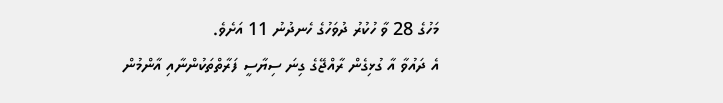މަހުގެ 28 ވާ ހުކުރު ދުވަހުގެ ހެނދުނު 11 އަށެވެ.
އެ ދައުވާ އާ ގުޅިގެން ރާއްޖޭގެ ގިނަ ސިޔާސީ ފަރާތްތަކުންނާއި އާންމުން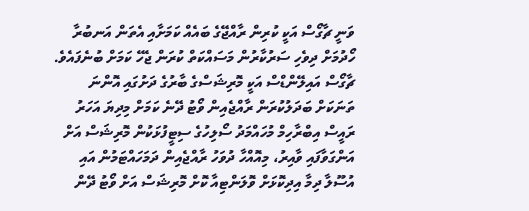ވަނީ ޗާގޯސް އަކީ ކުރިން ރާއްޖޭގެ ބައެއް ކަމަށާއި އެތަން އަނބުރާ ހޯދުމަށް ދިވެހި ސަރުކާރުން މަސައްކަތް ކުރަން ޖެހޭ ކަމަށް ބުނެފައެވެ.
ޗާގޯސް އައިލޭންޑްސް އަކީ މޮރިޝަސްގެ ބާރުގެ ދަށުގައި އޮންނަ ތަނަކަށް ބަދަލުކުރަން ރާއްޖެއިން ވޯޓު ދޭނެ ކަމަށް މިދިޔަ އަހަރު ރައީސް އިބްރާހިމް މުހައްމަދު ސޯލިހުގެ ސިޓީފުޅަކުން މޮރިޝަސް އަށް އަންގަވާފައި ވާއިރު، މިއޮއްހާ ދުވަހު ރާއްޖެއިން ދަމަހައްޓަމުން އައި އުސޫލާ ދިމާ އިދިކޮޅަށް ވޮލަންޓިއާ ކޮށް މޮރިޝަސް އަށް ވޯޓު ދޭން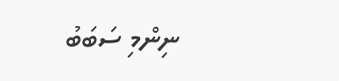ނިންމި ސަބަބު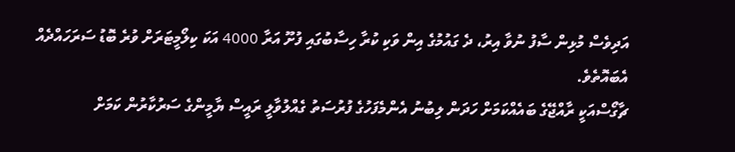އަދިވެސް މުޅިން ސާފު ނުވާ އިރު، ދެ ގައުމުގެ އިން ވަކި ކުރާ ހިސާބުގައި ފުށޫ އަރާ 4000 އަކަ ކިލޯމީޓަރަށް ވުރެ ބޮޑު ސަރަހައްދެއް އެބައޮތެވެ.
ޗާގޯސްއަކީ ރާއްޖޭގެ ބައެއްކަމަށް ހަދަން ލިބުނު އެންމެފަހުގެ ފުރުސަތު ގެއްލުވާލީ ރައީސް ޔާމީންގެ ސަރުކާރުން ކަމަށް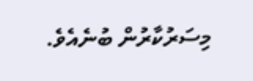މިސަރުކާރުން ބުނެއެވެ.